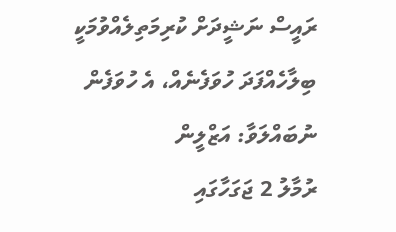ރައީސް ނަޝީދަށް ކުރިމަތިލެއްވުމަކީ ބިލާހެއްފަދަ ހުވަފެނެއް، އެ ހުވަފެން ނުބައްލަވާ: އަޒްލީން
ރުމާލު 2 ޖަގަހާގައި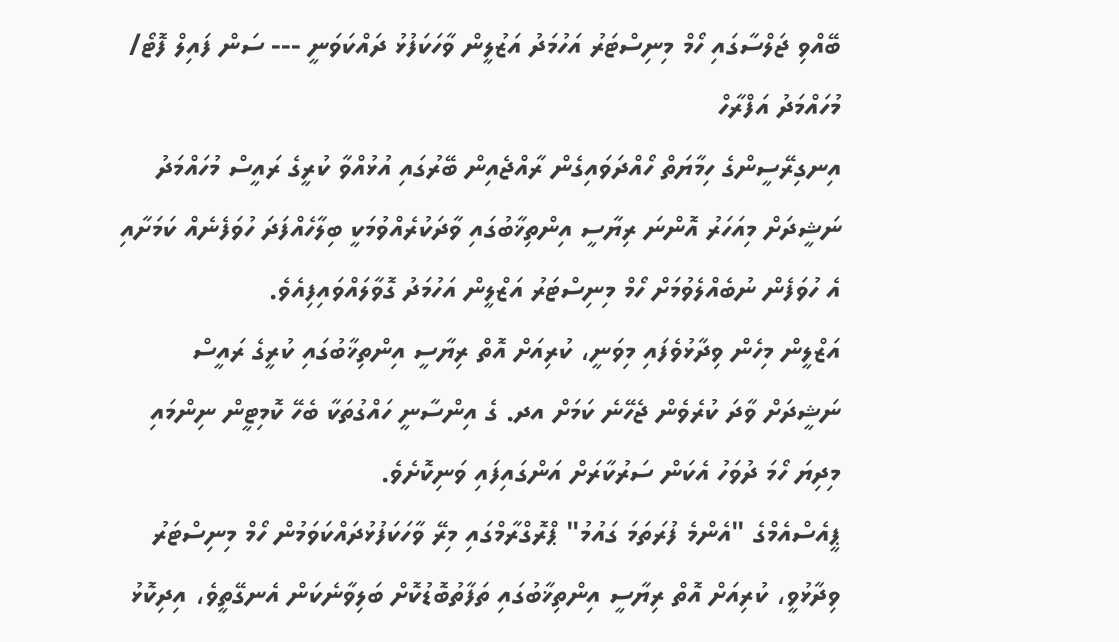ބޭއްވި ޖަލްސާގައި ހޯމް މިނިސްޓަރު އަހުމަދު އަޒުލީން ވާހަކަފުޅު ދައްކަވަނީ --- ސަން ފައިލް ފޮޓޯ/ މުހައްމަދު އަފްރާހް
އިނގިރޭސީންގެ ހިމާޔަތް ހޯއްދަވައިގެން ރާއްޖެއިން ބޭރުގައި އުޅުއްވާ ކުރީގެ ރައީސް މުހައްމަދު ނަޝީދަށް މިއަހަރު އޮންނަ ރިޔާސީ އިންތިޚާބުގައި ވާދަކުރެއްވުމަކީ ބިލާހެއްފަދަ ހުވަފެނެއް ކަމަށާއި އެ ހުވަފެން ނުބެއްލެވުމަށް ހޯމް މިނިސްޓަރު އަޒްލީން އަހުމަދު ގޮވާލައްވައިފިއެވެ.
އަޒްލީން މިހެން ވިދާޅުވެފައި މިވަނީ، ކުރިއަށް އޮތް ރިޔާސީ އިންތިޚާބުގައި ކުރީގެ ރައީސް ނަޝީދަށް ވާދަ ކުރެވެން ޖެހޭނެ ކަމަށް އދ. ގެ އިންސާނީ ހައްގުތަކާ ބެހޭ ކޮމިޓީން ނިންމައި މިދިޔަ ހޯމަ ދުވަހު އެކަން ސަރުކާރަށް އަންގައިފައި ވަނިކޮށެވެ.
ޕީއެސްއެމްގެ "އެންމެ ފުރަތަމަ ގައުމު" ޕްރޮގްރާމްގައި މިރޭ ވާހަކަފުޅުދައްކަވަމުން ހޯމް މިނިސްޓަރު ވިދާޅުވީ، ކުރިއަށް އޮތް ރިޔާސީ އިންތިޚާބުގައި ތަފާތުބޮޑުކޮށް ބަލިވާނެކަން އެނގޭތީވެ، އިދިކޮޅު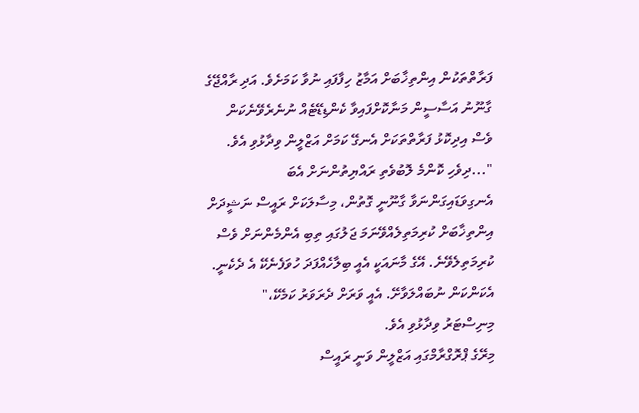ފަރާތްތަކުން އިންތިޚާބަށް އަމާޒު ހިފާފައި ނުވާ ކަމަށެވެ. އަދި ރާއްޖޭގެ ގާނޫނު އަސާސީން މަނާކޮށްފައިވާ ކެންޑިޑޭޓެއް ނުނެރެވޭނެކަން ވެސް އިދިކޮޅު ފަރާތްތަކަށް އެނގޭ ކަމަށް އަޒްލީން ވިދާޅުވި އެވެ.
"...ދިވެހި ކޮންމެ ލޮބުވެތި ރައްޔިތުންނަށް އެބަ އެނގިވަޑައިގަންނަވާ ގާނޫނީ ގޮތުން، މިސާލަކަށް ރައީސް ނަޝީދަށް އިންތިޚާބަށް ކުރިމަތިލެއްވޭނަމަ ޖަލުގައި ތިބި އެންމެންނަށް ވެސް ކުރިމަތިލެވޭނެ. އޭގެ މާނައަކީ އެއީ ބިލާހެއްފަދަ ހުވަފެނެކޭ އެ ދެކެނީ. އެކަންކަން ނުބައްލަވާށޭ. އެއީ ވަރަށް ދެރަވަރު ކަމެކޭ،" މިނިސްޓަރު ވިދާޅުވި އެވެ.
މިރޭގެ ޕްރޮގްރާމްގައި އަޒްލީން ވަނީ ރައީސް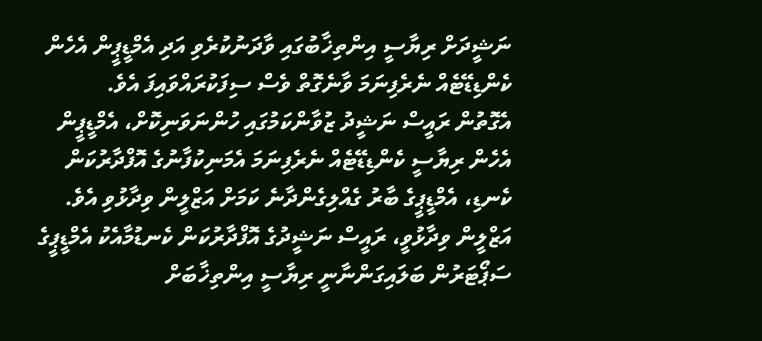ނަޝީދަށް ރިޔާސީ އިންތިޚާބުގައި ވާދަނުކުރެވި އަދި އެމްޑީޕީން އެހެން ކެންޑިޑޭޓެއް ނެރެފިނަމަ ވާނެގޮތް ވެސް ސިފަކުރައްވައިފަ އެވެ.
އެގޮތުން ރައީސް ނަޝީދު ޒުވާންކަމުގައި ހުންނަވަނިކޮށް، އެމްޑީޕީން އެހެން ރިޔާސީ ކެންޑިޑޭޓެއް ނެރެފިނަމަ އެމަނިކުފާނުގެ އޮފްދާރުކަން ކެނޑި، އެމްޑީޕީގެ ބާރު ގެއްލިގެންދާނެ ކަމަށް އަޒްލީން ވިދާޅުވި އެވެ.
އަޒްލީން ވިދާޅުވީ، ރައީސް ނަޝީދުގެ އޮފްދާރުކަން ކެނޑުމާއެކު އެމްޑީޕީގެ ސަޕޯޓަރުން ބަލައިގަންނާނީ ރިޔާސީ އިންތިޚާބަށް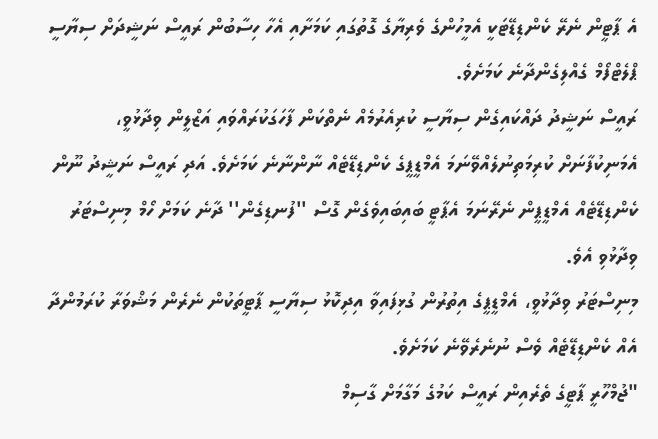އެ ޕާޓީން ނެރޭ ކެންޑިޑޭޓަކީ އެމީހުންގެ ވެރިޔާގެ ގޮތުގައި ކަމަށާއި އެހާ ހިސާބުން ރައީސް ނަޝީދަށް ސިޔާސީ ޕްލެޓްފޯމް ގެއްލިގެންދާނެ ކަމަށެވެ.
ރައީސް ނަޝީދު ދައްކައިގެން ސިޔާސީ ކުރިއެރުމެއް ނެތްކަން ފާހަގަކުރައްވައި އަޒްލީން ވިދާޅުވީ، އެމަނިކުފާނަށް ކުރިމަތިނުލެއްވޭނަމަ އެމްޑީޕީގެ ކެންޑިޑޭޓެއް ނާންނާނެ ކަމަށެވެ. އަދި ރައީސް ނަޝީދު ނޫން ކެންޑިޑޭޓެއް އެމްޑީޕީން ނެރޭނަމަ އެޕާޓީ ބައިބައިވެގެން ގޮސް ''ފުނޑިގެން'' ދާނެ ކަމަށް ހޯމް މިނިސްޓަރު ވިދާޅުވި އެވެ.
މިނިސްޓަރު ވިދާޅުވީ، އެމްޑީޕީގެ އިތުރުން ގުޅިފައިވާ އިދިކޮޅު ސިޔާސީ ޕާޓީތަކުން ނެރެން މަޝްވަރާ ކުރަމުންދާ އެއް ކެންޑިޑޭޓެއް ވެސް ނުނެރެވޭނެ ކަމަށެވެ.
"ޖުމްހޫރީ ޕާޓީގެ ތެރެއިން ރައީސް ކަމުގެ މަގާމަށް ގާސިމް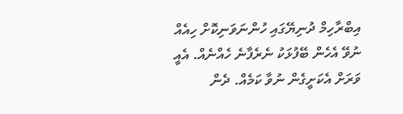އިބްރާހިމް ދުނިޔޭގައި ހުންނަވަނިކޮށް ހިއެއް ނުވޭ އެހެން ބޭފުޅަކު ނެރެފާނެ ހެއްނެއް. އެއީ ވަރަށް އެކަށީގެން ނުވާ ކަމެއް. ދެން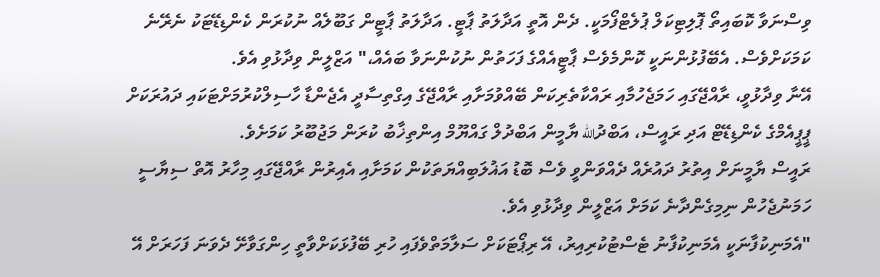ވިސްނަވާ ކޮބައިތޯ ޕޮލިޓިކަލް ޕުލެޓްފޯމަކީ. ދެން އޮތީ އަދާލަތު ޕާޓީ. އަދާލަތު ޕާޓީން ގަބޫލެއް ނުކުރަން ކެންޑިޑޭޓަކު ނެރޭނެ ކަމަކަށްވެސް. އެބޭފުޅުންނަކީ ކޮންމެވެސް ޕާޓީއެއްގެ ފަހަތުން ނުކުންނަވާ ބައެއް،" އަޒްލީން ވިދާޅުވި އެވެ.
އޭނާ ވިދާޅުވީ، ރާއްޖޭގައި ހަމަޖެހުމާއި ރައްކާތެރިކަން ބޭއްވުމަށާއި ރާއްޖޭގެ އިގްތިސާދީ އެޖެންޑާ ހާސިލްކުރުމަށްޓަކައި ދައުރަކަށް ޕީޕީއެމްގެ ކެންޑިޑޭޓް އަދި ރައީސް، އަބްދުالله ޔާމީން އަބްދުލް ގައްޔޫމް އިންތިޚާބު ކުރަން މަޖުބޫރު ކަމަށެވެ.
ރައީސް ޔާމީނަށް އިތުރު ދައުރެއް ދެއްވަންވީ ވެސް ބޮޑު އަޣުލަބިއްޔަތަކުން ކަމަށާއި އެއިރުން ރާއްޖޭގައި މިހާރު އޮތް ސިޔާސީ ހަމަނުޖެހުން ނިމިގެންދާނެ ކަމަށް އަޒްލީން ވިދާޅުވި އެވެ.
"އެމަނިކުފާނަކީ އެމަނިކުފާނު ޓެސްޓުކުރިއިރު، އޭ ރިޕޯޓަކަށް ސަލާމަތްވެފައި ހުރި ބޭފުޅަކަށްވާތީ ހިންގަވާށޭ ދެވަނަ ފަހަރަށް އޭ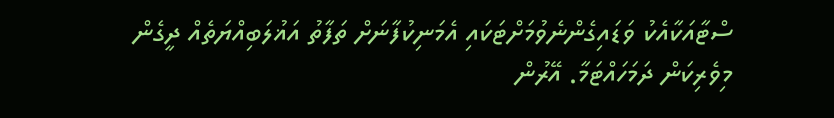ސްޓާއަކާއެކު ވަޑައިގެންނެވުމަށްޓަކައި އެމަނިކުފާނަށް ތަފާތު އަޣުލަބިއްޔަތެއް ދީގެން މިވެރިކަން ދަމަހައްޓަމާ. އޭރުން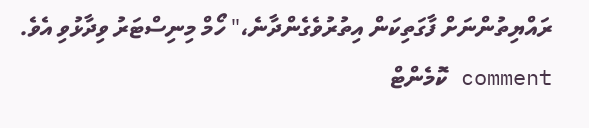ރައްޔިތުންނަށް ފާގަތިކަން އިތުރުވެގެންދާނެ،" ހޯމް މިނިސްޓަރު ވިދާޅުވި އެވެ.
comment ކޮމެންޓް